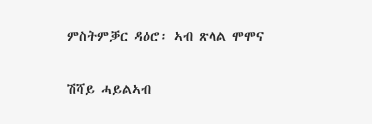ምስትምቓር ዳዕሮ፡ ኣብ ጽላል ሞሞና

ሽሻይ ሓይልኣብ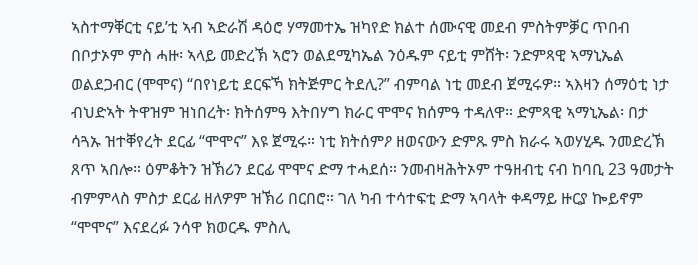ኣስተማቐርቲ ናይ’ቲ ኣብ ኣድራሽ ዳዕሮ ሃማመተኤ ዝካየድ ክልተ ሰሙናዊ መደብ ምስትምቓር ጥበብ በቦታኦም ምስ ሓዙ፡ ኣላይ መድረኽ ኣሮን ወልደሚካኤል ንዕዱም ናይቲ ምሸት፡ ንድምጻዊ ኣማኒኤል ወልደጋብር (ሞሞና) “በየነይቲ ደርፍኻ ክትጅምር ትደሊ?” ብምባል ነቲ መደብ ጀሚሩዎ። ኣእዛን ሰማዕቲ ነታ ብህድኣት ትዋዝም ዝነበረት፡ ክትሰምዓ እትበሃግ ክራር ሞሞና ክሰምዓ ተዳለዋ። ድምጻዊ ኣማኒኤል፡ በታ ሳጓኡ ዝተቐየረት ደርፊ “ሞሞና” እዩ ጀሚሩ። ነቲ ክትሰምዖ ዘወናውን ድምጹ ምስ ክራሩ ኣወሃሂዱ ንመድረኽ ጸጥ ኣበሎ። ዕምቆትን ዝኽሪን ደርፊ ሞሞና ድማ ተሓደሰ። ንመብዛሕትኦም ተዓዘብቲ ናብ ከባቢ 23 ዓመታት ብምምላስ ምስታ ደርፊ ዘለዎም ዝኽሪ በርበሮ። ገለ ካብ ተሳተፍቲ ድማ ኣባላት ቀዳማይ ዙርያ ኰይኖም “ሞሞና” እናደረፉ ንሳዋ ክወርዱ ምስሊ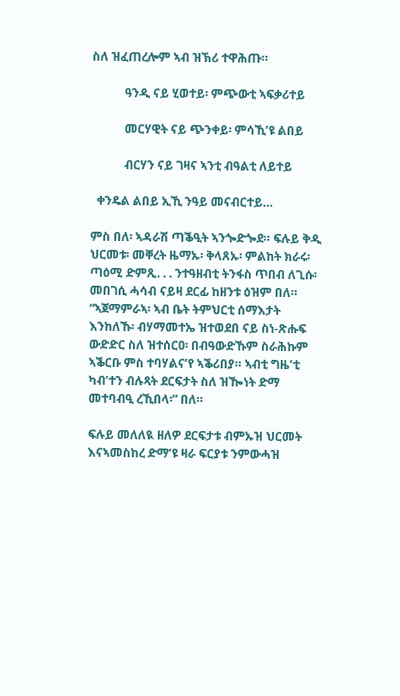ስለ ዝፈጠረሎም ኣብ ዝኽሪ ተዋሕጡ።

           ዓንዲ ናይ ሂወተይ፡ ምጭውቲ ኣፍቃሪተይ

           መርሃዊት ናይ ጭንቀይ፡ ምሳኺ’ዩ ልበይ

           ብርሃን ናይ ገዛና ኣንቲ ብዓልቲ ለይተይ

  ቀንዴል ልበይ ኢኺ ንዓይ መናብርተይ…

ምስ በለ፡ ኣዳራሽ ጣቕዒት ኣንጐድጐደ። ፍሉይ ቅዲ ህርመቱ፡ መቐረት ዜማኡ፡ ቅላጸኡ፡ ምልከት ክራሩ፡ ጣዕሚ ድምጺ. . . ንተዓዘብቲ ትንፋስ ጥበብ ለጊሱ፡ መበገሲ ሓሳብ ናይዛ ደርፊ ከዘንቱ ዕዝም በለ። “ኣጀማምራኣ፡ ኣብ ቤት ትምህርቲ ሰማእታት እንከለኹ፡ ብሃማመተኤ ዝተወደበ ናይ ስነ-ጽሑፍ ውድድር ስለ ዝተሰርዐ፡ በብዓውድኹም ስራሕኩም ኣቕርቡ ምስ ተባሃልና’የ ኣቕሪበያ። ኣብቲ ግዜ’ቲ ካብ’ተን ብሉጻት ደርፍታት ስለ ዝዀነት ድማ መተባብዒ ረኺበላ፡” በለ።

ፍሉይ መለለዪ ዘለዎ ደርፍታቱ ብምኡዝ ህርመት እናኣመስከረ ድማ’ዩ ዛራ ፍርያቱ ንምውሓዝ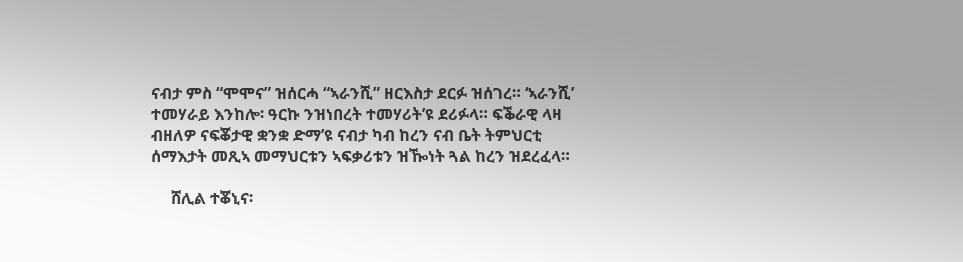ናብታ ምስ “ሞሞና” ዝሰርሓ “ኣራንሺ” ዘርእስታ ደርፉ ዝሰገረ። ‘ኣራንሺ’ ተመሃራይ እንከሎ፡ ዓርኩ ንዝነበረት ተመሃሪት’ዩ ደሪፉላ። ፍቕራዊ ላዛ ብዘለዎ ናፍቖታዊ ቋንቋ ድማ’ዩ ናብታ ካብ ከረን ናብ ቤት ትምህርቲ ሰማእታት መጺኣ መማህርቱን ኣፍቃሪቱን ዝዀነት ጓል ከረን ዝደረፈላ።

     ሸሊል ተቖኒና፡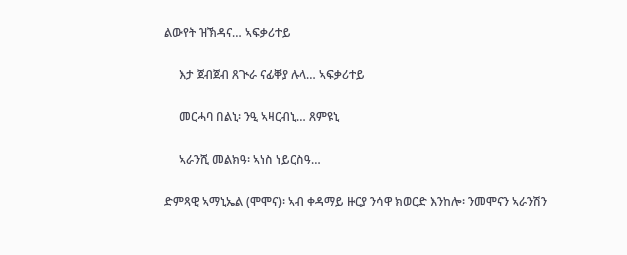ልውየት ዝኽዳና… ኣፍቃሪተይ

     እታ ጀብጀብ ጸጒራ ናፊቐያ ሉላ… ኣፍቃሪተይ

     መርሓባ በልኒ፡ ንዒ ኣዛርብኒ… ጸምዩኒ

     ኣራንሺ መልክዓ፡ ኣነስ ነይርስዓ…

ድምጻዊ ኣማኒኤል (ሞሞና)፡ ኣብ ቀዳማይ ዙርያ ንሳዋ ክወርድ እንከሎ፡ ንመሞናን ኣራንሽን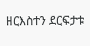ዘርእስተን ደርፍታቱ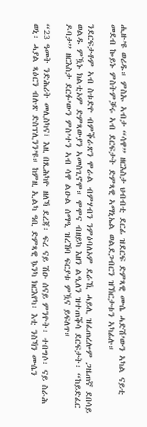ሒዙ’ዩ ወሪዱ። ምስኡ ኣብታ “ሳዋ” ዘርእስታ ህብብቲ ደርፊ ዝደርፍ ድምጻዊ ሙሴ ሓድሽ’ውን ኣካል ናይቲ መደብ ኰይኑ ምስትምቓሩ ኣብ ደርፍታት ድምጻዊ ኣማኒኤል ወልደጋብርን ዝኽርታቱን ኣካፊሉ።

ንደርፍታቶም ኣብ ስቱድዮ ብምቕራጽን ሞራል ብምሃብን ንምዕባለኦም ደራኺ ሓይሊ ዝፈጠረሎም ጋዜጠኛ ደበሳይ ወልዱ ምዃኑ ክልቲኦም ድምጻውያን ኣመስጊኖሞ። ሞሞና ብዘይካ እዘን ልዒለን ዝተጠቕሳ ደርፍታት፡ “ከይድፈር ዶባታ” ዘርእስታ ደርፉ’ውን ምስ’ተን ኣብ ሳዋ ልዑል ሰማዒ ዝረኸባ ፍርያቱ ምዃና ይፍለጥ።

“23 ዓመት ንድሕሪት መሊስካና፣ እዚ በጺሕካዮ ዘለኻ ደረጃ፡ ፍረ ናይ ሽዑ ሰናይ ምንዮት፡ ተበግሶ፡ ናይ ስራሕ ወኒ፡ ሓያል ጻዕርን ብሉጽ ድስፕሊንን’ዩ። ከምዚ ኢልካ ዓቢ ድምጻዊ ኴንካ ክርእየካ፡ እቲ ንስኻን ሙሴን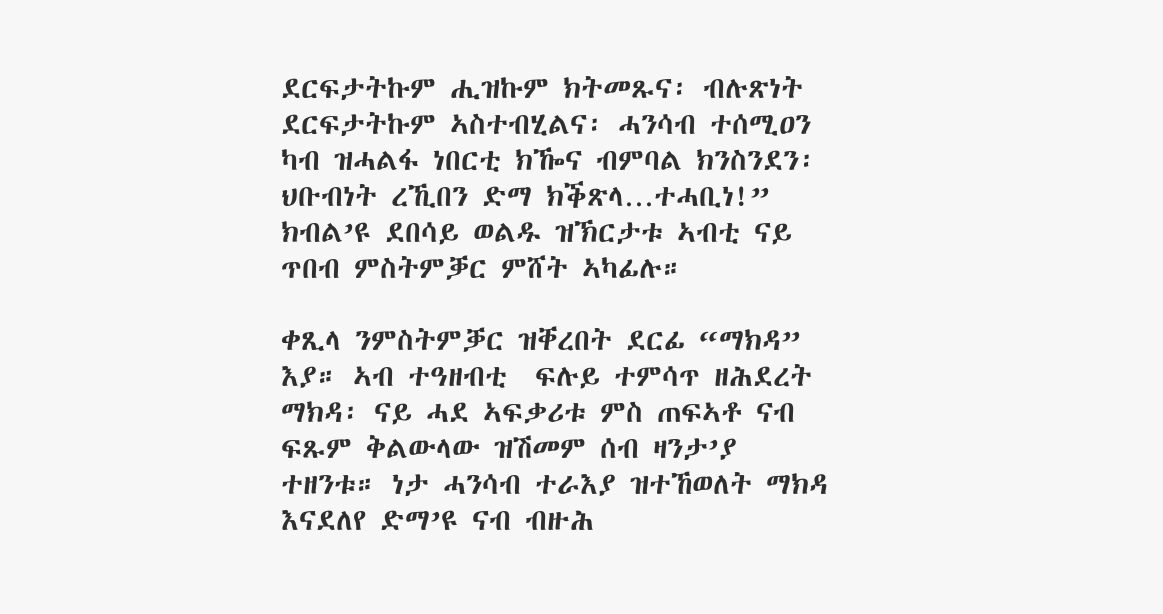ደርፍታትኩም ሒዝኩም ክትመጹና፡ ብሉጽነት ደርፍታትኩም ኣስተብሂልና፡ ሓንሳብ ተሰሚዐን ካብ ዝሓልፋ ነበርቲ ክዀና ብምባል ክንስንደን፡ ህቡብነት ረኺበን ድማ ክቕጽላ…ተሓቢነ!” ክብል’ዩ ደበሳይ ወልዱ ዝኽርታቱ ኣብቲ ናይ ጥበብ ምስትምቓር ምሸት ኣካፊሉ።

ቀጺላ ንምስትምቓር ዝቐረበት ደርፊ “ማክዳ” እያ። ኣብ ተዓዘብቲ  ፍሉይ ተምሳጥ ዘሕደረት ማክዳ፡ ናይ ሓደ ኣፍቃሪቱ ምስ ጠፍኣቶ ናብ ፍጹም ቅልውላው ዝሽመም ሰብ ዛንታ’ያ ተዘንቱ። ነታ ሓንሳብ ተራእያ ዝተኸወለት ማክዳ እናደለየ ድማ’ዩ ናብ ብዙሕ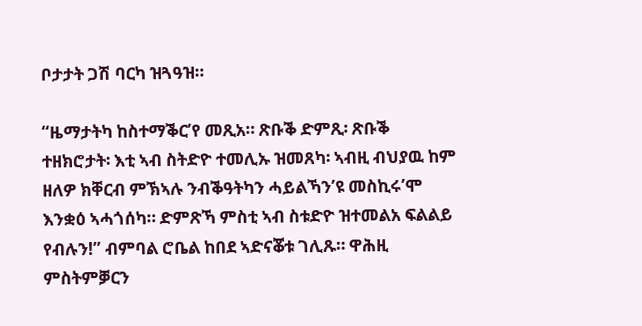ቦታታት ጋሽ ባርካ ዝጓዓዝ።

“ዜማታትካ ከስተማቕር’የ መጺአ። ጽቡቕ ድምጺ፡ ጽቡቕ ተዘክሮታት፡ እቲ ኣብ ስትድዮ ተመሊኡ ዝመጸካ፡ ኣብዚ ብህያዉ ከም ዘለዎ ክቐርብ ምኽኣሉ ንብቕዓትካን ሓይልኻን’ዩ መስኪሩ’ሞ እንቋዕ ኣሓጎሰካ። ድምጽኻ ምስቲ ኣብ ስቱድዮ ዝተመልአ ፍልልይ የብሉን!” ብምባል ሮቤል ከበደ ኣድናቖቱ ገሊጹ። ዋሕዚ ምስትምቓርን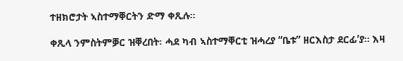ተዘክሮታት ኣስተማቐርትን ድማ ቀጺሉ።

ቀጺላ ንምስትምቓር ዝቐረበት፡ ሓደ ካብ ኣስተማቐርቲ ዝሓረያ “ቤቱ” ዘርእስታ ደርፊ’ያ። እዛ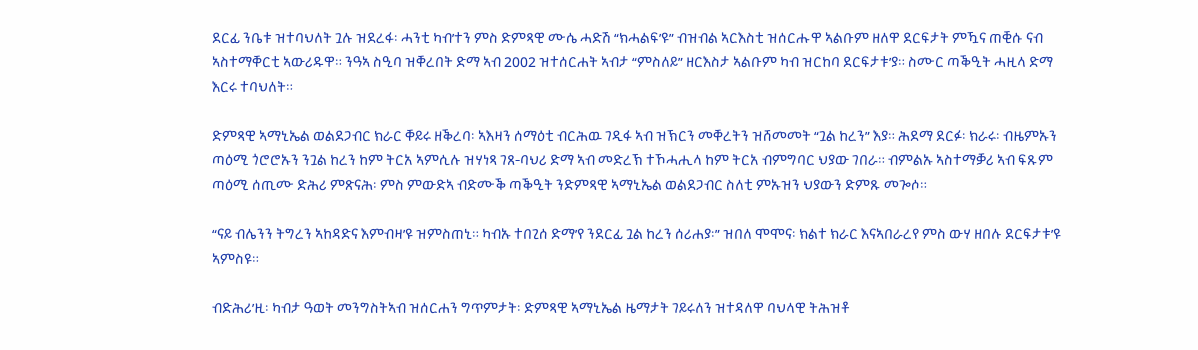ደርፊ ንቤቱ ዝተባህለት ጓሉ ዝደረፋ፡ ሓንቲ ካብ’ተን ምስ ድምጻዊ ሙሴ ሓድሽ “ክሓልፍ’ዩ” ብዝብል ኣርእስቲ ዝሰርሑዋ ኣልቡም ዘለዋ ደርፍታት ምዃና ጠቒሱ ናብ ኣስተማቐርቲ ኣውሪዱዋ። ንዓኣ ስዒባ ዝቐረበት ድማ ኣብ 2002 ዝተሰርሐት ኣብታ “ምስለይ” ዘርእስታ ኣልቡም ካብ ዝርከባ ደርፍታቱ’ያ። ስሙር ጣቕዒት ሓዚላ ድማ እርሩ ተባህለት።

ድምጻዊ ኣማኒኤል ወልደጋብር ክራር ቐይሩ ዘቕረባ፡ ኣእዛን ሰማዕቲ ብርሕዉ ገዲፋ ኣብ ዝኽርን መቐረትን ዝሸመመት “ጓል ከረን” እያ። ሕደማ ደርፉ፡ ክራሩ፡ ብዜምኡን ጣዕሚ ጎሮሮኡን ንጓል ከረን ከም ትርአ ኣምሲሉ ዝሃነጻ ገጸ-ባህሪ ድማ ኣብ መድረኽ ተኾሓሒላ ከም ትርአ ብምግባር ህያው ገበራ። ብምልኡ ኣስተማቓሪ ኣብ ፍጹም ጣዕሚ ሰጢሙ ድሕሪ ምጽናሕ፡ ምስ ምውድኣ ብድሙቕ ጣቕዒት ንድምጻዊ ኣማኒኤል ወልደጋብር ስለቲ ምኡዝን ህያውን ድምጹ መጐሶ።

“ናይ ብሌንን ትግረን ኣከዳድና እምብዛ’ዩ ዝምስጠኒ። ካብኡ ተበጊሰ ድማ’የ ንደርፊ ጓል ከረን ሰሪሐያ፡” ዝበለ ሞሞና፡ ክልተ ክራር እናኣበራረየ ምስ ውሃ ዘበሉ ደርፍታቱ’ዩ ኣምስዩ።

ብድሕሪ’ዚ፡ ካብታ ዓወት መንግስትኣብ ዝሰርሐን ግጥምታት፡ ድምጻዊ ኣማኒኤል ዜማታት ገይሩለን ዝተዳለዋ ባህላዊ ትሕዝቶ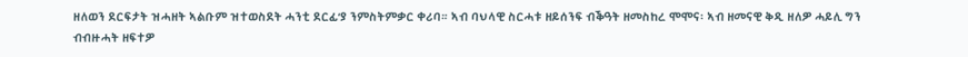ዘለወን ደርፍታት ዝሓዘት ኣልቡም ዝተወስደት ሓንቲ ደርፊ’ያ ንምስትምቃር ቀሪባ። ኣብ ባህላዊ ስርሓቱ ዘይሰንፍ ብቕዓት ዘመስከረ ሞሞና፡ ኣብ ዘመናዊ ቅዲ ዘለዎ ሓይሊ ግን ብብዙሓት ዘፍተዎ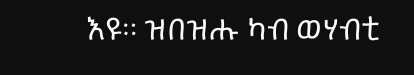እዩ። ዝበዝሑ ካብ ወሃብቲ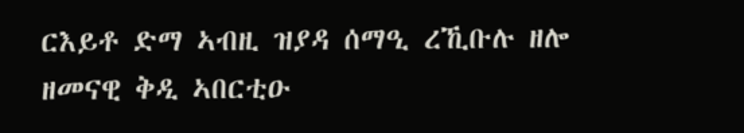ርእይቶ ድማ ኣብዚ ዝያዳ ሰማዒ ረኺቡሉ ዘሎ ዘመናዊ ቅዲ ኣበርቲዑ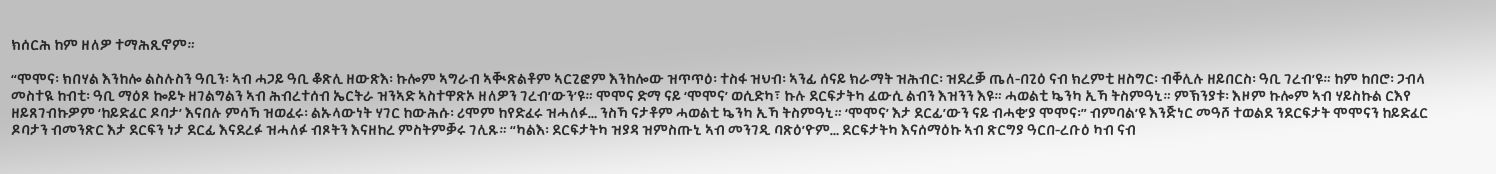ክሰርሕ ከም ዘለዎ ተማሕጺኖም።

“ሞሞና፡ ክበሃል እንከሎ ልስሉስን ዓቢን፡ ኣብ ሓጋይ ዓቢ ቆጽሊ ዘውጽእ፡ ኩሎም ኣግራብ ኣቚጽልቶም ኣርጊፎም እንከሎው ዝጥጥዕ፡ ተስፋ ዝህብ፡ ኣንፊ ሰናይ ክራማት ዝሕብር፡ ዝደረቓ ጤለ-በጊዕ ናብ ክረምቲ ዘስግር፡ ብቐሊሉ ዘይበርስ፡ ዓቢ ገረብ’ዩ። ከም ከበሮ፡ ጋብላ መስተዪ ከብቲ፡ ዓቢ ማዕጾ ኰይኑ ዘገልግልን ኣብ ሕብረተሰብ ኤርትራ ዝንኣድ ኣስተዋጽኦ ዘለዎን ገረብ’ውን’ዩ። ሞሞና ድማ ናይ ‘ሞሞና’ ወሲድካ፣ ኩሉ ደርፍታትካ ፈውሲ ልብን እዝንን እዩ። ሓወልቲ ኴንካ ኢኻ ትስምዓኒ። ምኽንያቱ፡ እዞም ኩሎም ኣብ ሃይስኩል ርእየ ዘይጸገብኩዎም ‘ከይድፈር ዶባታ’ እናበሉ ምሳኻ ዝወፈሩ፡ ልኡላውነት ሃገር ከውሕሱ፡ ሪሞም ከየድፈሩ ዝሓለፉ… ንስኻ ናታቶም ሓወልቲ ኴንካ ኢኻ ትስምዓኒ። ‘ሞሞና’ እታ ደርፊ’ውን ናይ ብሓቂ’ያ ሞሞና፡” ብምባል’ዩ እንጅነር መዓሾ ተወልደ ንደርፍታት ሞሞናን ከይድፈር ዶባታን ብመንጽር እታ ደርፍን ነታ ደርፊ እናደረፉ ዝሓለፉ ብጾትን እናዘከረ ምስትምቓሩ ገሊጹ። “ካልእ፡ ደርፍታትካ ዝያዳ ዝምስጡኒ ኣብ መንገዲ ባጽዕ’ዮም… ደርፍታትካ እናሰማዕኩ ኣብ ጽርግያ ዓርበ-ረቡዕ ካብ ናብ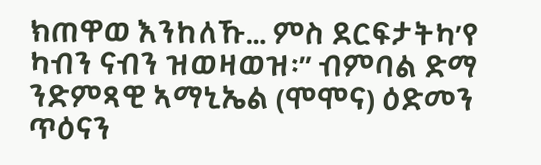ክጠዋወ እንከለኹ… ምስ ደርፍታትካ’የ ካብን ናብን ዝወዛወዝ፡” ብምባል ድማ ንድምጻዊ ኣማኒኤል (ሞሞና) ዕድመን ጥዕናን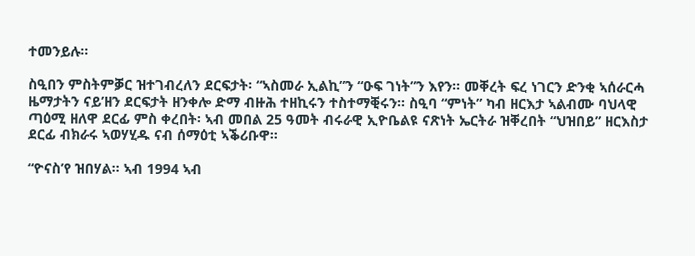ተመንይሉ።

ስዒበን ምስትምቓር ዝተገብረለን ደርፍታት፡ “ኣስመራ ኢልኪ”ን “ዑፍ ገነት”ን እየን። መቐረት ፍረ ነገርን ድንቂ ኣሰራርሓ ዜማታትን ናይ’ዘን ደርፍታት ዘንቀሎ ድማ ብዙሕ ተዘኪሩን ተስተማቒሩን። ስዒባ “ምነት” ካብ ዘርእታ ኣልብሙ ባህላዊ ጣዕሚ ዘለዋ ደርፊ ምስ ቀረበት፡ ኣብ መበል 25 ዓመት ብሩራዊ ኢዮቤልዩ ናጽነት ኤርትራ ዝቐረበት “ህዝበይ” ዘርእስታ ደርፊ ብክራሩ ኣወሃሂዱ ናብ ሰማዕቲ ኣቕሪቡዋ።

“ዮናስ’የ ዝበሃል። ኣብ 1994 ኣብ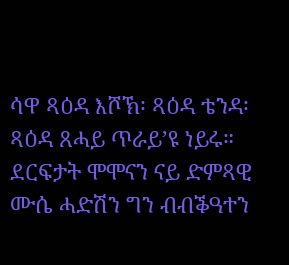ሳዋ ጻዕዳ እሾኽ፡ ጻዕዳ ቴንዳ፡ ጻዕዳ ጸሓይ ጥራይ’ዩ ነይሩ። ደርፍታት ሞሞናን ናይ ድምጻዊ ሙሴ ሓድሽን ግን ብብቕዓተን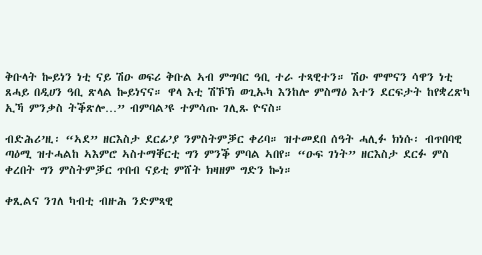ቅቡላት ኰይነን ነቲ ናይ ሽዑ ወፍሪ ቅቡል ኣብ ምግባር ዓቢ ተራ ተጻዊተን። ሽዑ ሞሞናን ሳዋን ነቲ ጸሓይ በዲሀን ዓቢ ጽላል ኰይነናና። ዋላ እቲ ሽኾኽ ወጊኡካ እንከሎ ምስማዕ እተን ደርፍታት ከየቋረጽካ ኢኻ ምንቃስ ትቕጽሎ…” ብምባል’ዩ ተምሳጡ ገሊጹ ዮናስ።

ብድሕሪ’ዚ፡ “ኣደ” ዘርእስታ ደርፊ’ያ ንምስትምቓር ቀሪባ። ዝተመደበ ሰዓት ሓሊፉ ክነሱ፡ ብጥበባዊ ጣዕሚ ዝተሓልከ ኣእምሮ ኣስተማቐርቲ ግን ምንቕ ምባል ኣበየ። “ዑፍ ገነት” ዘርእስታ ደርፉ ምስ ቀረበት ግን ምስትምቓር ጥበብ ናይቲ ምሸት ክዛዘም ግድን ኰነ።

ቀጺልና ንገለ ካብቲ ብዙሕ ንድምጻዊ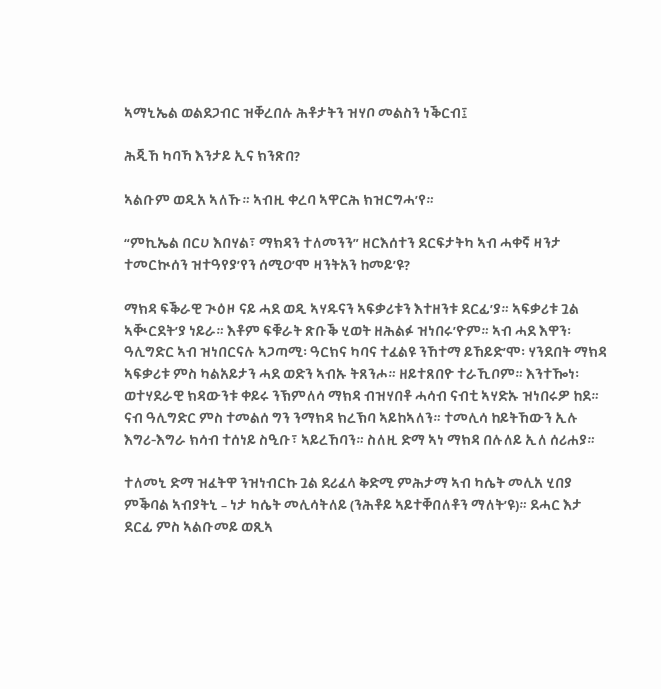ኣማኒኤል ወልደጋብር ዝቐረበሉ ሕቶታትን ዝሃቦ መልስን ነቕርብ፤

ሕጂኸ ካባኻ እንታይ ኢና ክንጽበ?

ኣልቡም ወዲአ ኣለኹ። ኣብዚ ቀረባ ኣዋርሕ ክዝርግሓ’የ።

“ምኪኤል በርሀ እበሃል፣ ማክዳን ተለመንን” ዘርእሰተን ደርፍታትካ ኣብ ሓቀኛ ዛንታ ተመርኲሰን ዝተዓየያ’የን ሰሚዐ’ሞ ዛንትአን ከመይ’ዩ?

ማክዳ ፍቕራዊ ጒዕዞ ናይ ሓደ ወዲ ኣሃዱናን ኣፍቃሪቱን እተዘንቱ ደርፊ’ያ። ኣፍቃሪቱ ጓል ኣቚርደት’ያ ነይራ። እቶም ፍቑራት ጽቡቕ ሂወት ዘሕልፉ ዝነበሩ’ዮም። ኣብ ሓደ እዋን፡ ዓሊግድር ኣብ ዝነበርናሉ ኣጋጣሚ፡ ዓርክና ካባና ተፈልዩ ንኸተማ ይኸይድ’ሞ፡ ሃንደበት ማክዳ ኣፍቃሪቱ ምስ ካልአይታን ሓደ ወድን ኣብኡ ትጸንሖ። ዘይተጸበዮ ተራኺቦም። እንተዀነ፡ ወተሃደራዊ ክዳውንቱ ቀይሩ ንኽምለሳ ማክዳ ብዝሃበቶ ሓሳብ ናብቲ ኣሃድኡ ዝነበሩዎ ከደ። ናብ ዓሊግድር ምስ ተመልሰ ግን ንማክዳ ክረኽባ ኣይከኣለን። ተመሊሳ ከይትኸውን ኢሉ እግሪ-እግራ ክሳብ ተሰነይ ስዒቡ፣ ኣይረኸባን። ስለዚ ድማ ኣነ ማክዳ በሉለይ ኢለ ሰሪሐያ።

ተለመኒ ድማ ዝፈትዋ ንዝነብርኩ ጓል ደሪፈላ ቅድሚ ምሕታማ ኣብ ካሴት መሊአ ሂበያ ምቕባል ኣብያትኒ – ነታ ካሴት መሊሳትለይ (ንሕቶይ ኣይተቐበለቶን ማለት’ዩ)። ደሓር እታ ደርፊ ምስ ኣልቡመይ ወጺኣ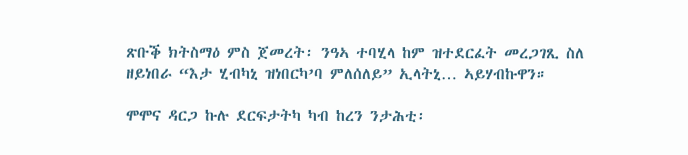ጽቡቕ ክትስማዕ ምስ ጀመረት፡ ንዓኣ ተባሂላ ከም ዝተደርፈት መረጋገጺ ስለ ዘይነበራ “እታ ሂብካኒ ዝነበርካ’ባ ምለሰለይ” ኢላትኒ… ኣይሃብኩዋን።

ሞሞና ዳርጋ ኩሉ ደርፍታትካ ካብ ከረን ንታሕቲ፡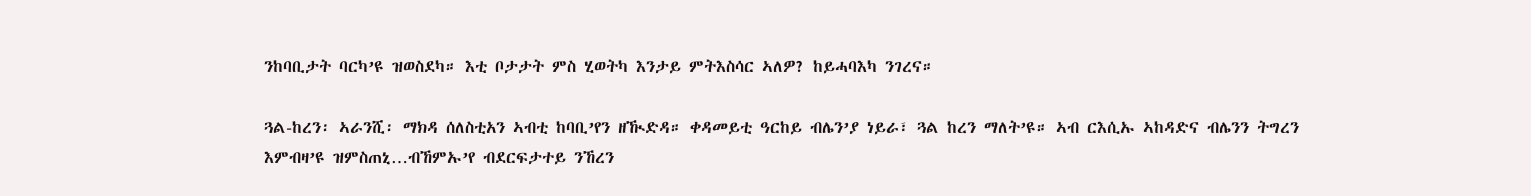ንከባቢታት ባርካ’ዩ ዝወስደካ። እቲ ቦታታት ምስ ሂወትካ እንታይ ምትእስሳር ኣለዎ? ከይሓባእካ ንገረና።

ጓል-ከረን፡ ኣራንሺ፡ ማክዳ ሰለስቲአን ኣብቲ ከባቢ’የን ዘዂድዳ። ቀዳመይቲ ዓርከይ ብሌን’ያ ነይራ፣ ጓል ከረን ማለት’ዩ። ኣብ ርእሲኡ ኣከዳድና ብሌንን ትግረን እምብዛ’ዩ ዝምስጠኒ…ብኸምኡ’የ ብደርፍታተይ ንኸረን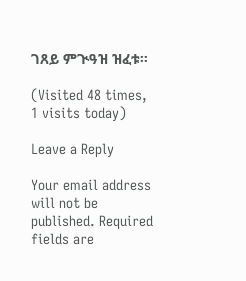ገጸይ ምጒዓዝ ዝፈቱ።

(Visited 48 times, 1 visits today)

Leave a Reply

Your email address will not be published. Required fields are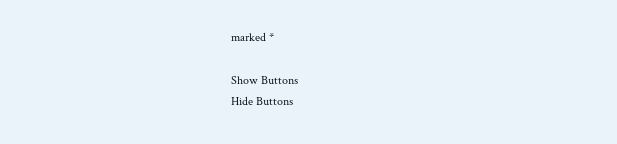marked *

Show Buttons
Hide Buttons